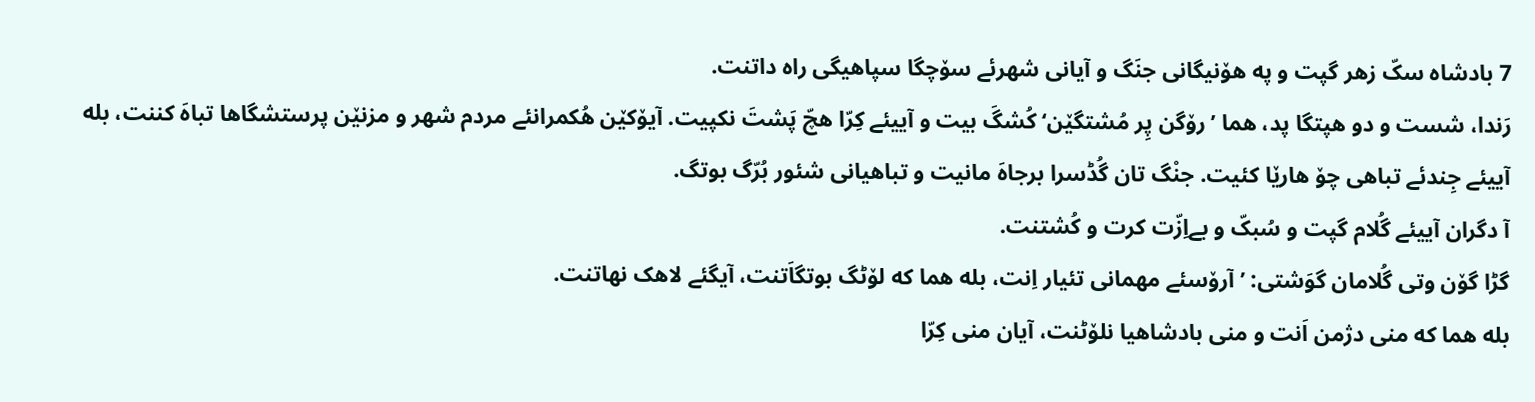7 بادشاه سکّ زهر گپت و په هۆنیگانی جنَگ و آیانی شهرئے سۆچگا سپاهیگی راه داتنت.
رَندا، شست و دو هپتگا پد، هما ’رۆگن پِر مُشتگێن‘ کُشگَ بیت و آییئے کِرّا هچّ پَشتَ نکپیت. آیۆکێن هُکمرانئے مردم شهر و مزنێن پرستشگاها تباهَ کننت، بله آییئے جِندئے تباهی چۆ هارێا کئیت. جنْگ تان گُڈسرا برجاهَ مانیت و تباهیانی شئور بُرّگ بوتگ.
آ دگران آییئے گُلام گپت و سُبکّ و بےاِزّت کرت و کُشتنت.
گڑا گۆن وتی گُلامان گوَشتی: ’آرۆسئے مهمانی تئیار اِنت، بله هما که لۆٹگ بوتگاَتنت، آیگئے لاهک نهاتنت.
بله هما که منی دژمن اَنت و منی بادشاهیا نلۆٹنت، آیان منی کِرّا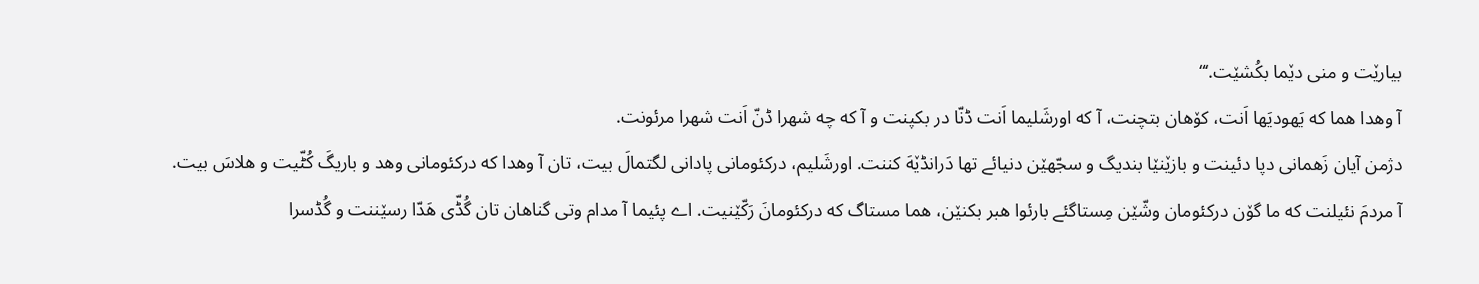بیارێت و منی دێما بکُشێت.‘“
آ وهدا هما که یَهودیَها اَنت، کۆهان بتچنت، آ که اورشَلیما اَنت ڈنّا در بکپنت و آ که چه شهرا ڈنّ اَنت شهرا مرئونت.
دژمن آیان زَهمانی دپا دئینت و بازێنێا بندیگ و سجّهێن دنیائے تها دَرانڈێهَ کننت. اورشَلیم، درکئومانی پادانی لگتمالَ بیت، تان آ وهدا که درکئومانی وهد و باریگَ کُٹّیت و هلاسَ بیت.
آ مردمَ نئیلنت که ما گۆن درکئومان وشّێن مِستاگئے بارئوا هبر بکنێن، هما مستاگ که درکئومانَ رَکّێنیت. اے پئیما آ مدام وتی گناهان تان گُڈّی هَدّا رسێننت و گُڈسرا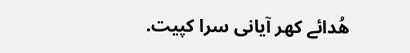هُدائے کهر آیانی سرا کپیت.